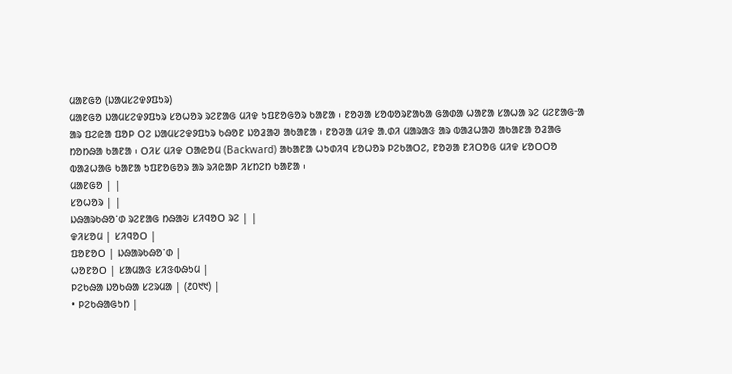ᱢᱟᱱᱜᱚ (ᱡᱟᱢᱥᱮᱫᱽᱯᱩᱨ)
ᱢᱟᱱᱜᱚ ᱡᱟᱢᱥᱮᱫᱽᱯᱩᱨ ᱥᱚᱦᱚᱨ ᱨᱮᱱᱟᱜ ᱢᱤᱫ ᱩᱯᱱᱚᱜᱚᱨ ᱠᱟᱱᱟ ᱾ ᱱᱚᱣᱟ ᱥᱚᱵᱚᱨᱱᱟᱠᱟ ᱜᱟᱰᱟ ᱦᱟᱱᱟ ᱥᱟᱦᱟ ᱨᱮ ᱢᱮᱱᱟᱜᱼᱟ ᱟᱨ ᱯᱮᱭᱟ ᱯᱚᱞ ᱛᱮ ᱡᱟᱢᱥᱮᱫᱽᱯᱩᱨ ᱠᱷᱚᱱ ᱡᱚᱲᱟᱣ ᱟᱠᱟᱱᱟ ᱾ ᱱᱚᱣᱟ ᱢᱤᱫ ᱟᱹᱰᱤ ᱢᱟᱨᱟᱝ ᱟᱨ ᱵᱟᱲᱦᱟᱣ ᱟᱠᱟᱱᱟ ᱚᱲᱟᱜ ᱴᱚᱴᱷᱟ ᱠᱟᱱᱟ ᱾ ᱛᱤᱥ ᱢᱤᱫ ᱛᱟᱭᱚᱢ (Backward) ᱟᱠᱟᱱᱟ ᱦᱩᱰᱤᱧ ᱥᱚᱦᱚᱨ ᱞᱮᱠᱟᱛᱮ, ᱱᱚᱣᱟ ᱱᱤᱛᱚᱜ ᱢᱤᱫ ᱥᱚᱛᱛᱚ ᱵᱟᱲᱦᱟᱜ ᱠᱟᱱᱟ ᱩᱯᱱᱚᱜᱚᱨ ᱟᱨ ᱨᱤᱭᱟᱞ ᱤᱥᱴᱮᱴ ᱠᱟᱱᱟ ᱾
ᱢᱟᱱᱜᱚ | |
ᱥᱚᱦᱚᱨ | |
ᱡᱷᱟᱨᱠᱷᱚᱸᱰ ᱨᱮᱱᱟᱜ ᱴᱷᱟᱶ ᱥᱤᱧᱚᱛ ᱨᱮ | |
ᱫᱤᱥᱚᱢ | ᱥᱤᱧᱚᱛ |
ᱯᱚᱱᱚᱛ | ᱡᱷᱟᱨᱠᱷᱚᱸᱰ |
ᱦᱚᱱᱚᱛ | ᱥᱟᱢᱟᱝ ᱥᱤᱝᱵᱷᱩᱢ |
ᱞᱮᱠᱷᱟ ᱡᱚᱠᱷᱟ ᱥᱮᱨᱢᱟ | (᱒᱐᱑᱑) |
• ᱞᱮᱠᱷᱟᱜᱩᱴ |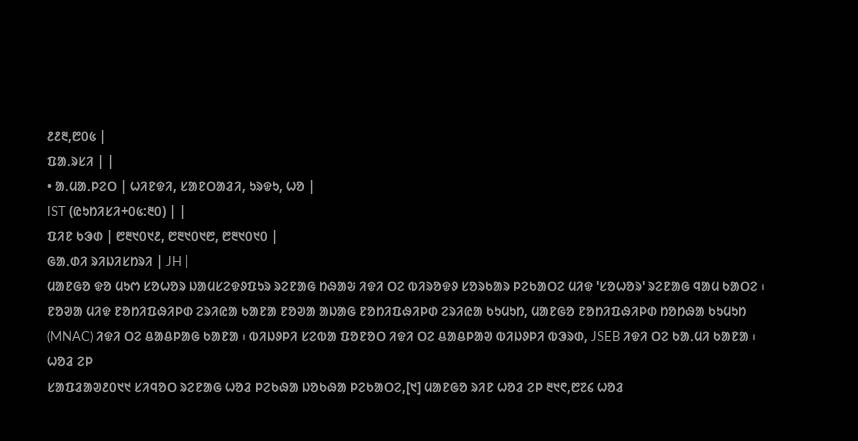᱒᱒᱓,᱘᱐᱕ |
ᱯᱟᱹᱨᱥᱤ | |
• ᱟᱹᱢᱟᱹᱞᱮᱛ | ᱦᱤᱱᱫᱤ, ᱥᱟᱱᱛᱟᱲᱤ, ᱩᱨᱫᱩ, ᱦᱚ |
IST (ᱭᱩᱴᱤᱥᱤ+᱐᱕:᱓᱐) | |
ᱯᱤᱱ ᱠᱳᱰ | ᱘᱓᱑᱐᱑᱒, ᱘᱓᱑᱐᱑᱘, ᱘᱓᱑᱐᱑᱐ |
ᱜᱟᱹᱰᱤ ᱨᱤᱡᱤᱥᱴᱨᱤ | JH |
ᱢᱟᱱᱜᱚ ᱫᱚ ᱢᱩᱬ ᱥᱚᱦᱚᱨ ᱡᱟᱢᱥᱮᱫᱽᱯᱩᱨ ᱨᱮᱱᱟᱜ ᱴᱷᱟᱶ ᱤᱫᱤ ᱛᱮ ᱵᱤᱨᱚᱫᱽ ᱥᱚᱨᱠᱟᱨ ᱞᱮᱠᱟᱛᱮ ᱢᱤᱫ 'ᱥᱚᱦᱚᱨ' ᱨᱮᱱᱟᱜ ᱧᱟᱢ ᱠᱟᱛᱮ ᱾ ᱱᱚᱣᱟ ᱢᱤᱫ ᱱᱚᱴᱤᱯᱷᱤᱞᱰ ᱮᱨᱤᱭᱟ ᱠᱟᱱᱟ ᱱᱚᱣᱟ ᱟᱡᱟᱜ ᱱᱚᱴᱤᱯᱷᱤᱞᱰ ᱮᱨᱤᱭᱟ ᱠᱩᱢᱩᱴ, ᱢᱟᱱᱜᱚ ᱱᱚᱴᱤᱯᱷᱤᱞᱰ ᱴᱚᱴᱷᱟ ᱠᱩᱢᱩᱴ (MNAC) ᱤᱫᱤ ᱛᱮ ᱪᱟᱪᱞᱟᱜ ᱠᱟᱱᱟ ᱾ ᱵᱤᱡᱽᱞᱤ ᱥᱮᱵᱟ ᱯᱚᱱᱚᱛ ᱤᱫᱤ ᱛᱮ ᱪᱟᱪᱞᱟᱣ ᱵᱤᱡᱽᱞᱤ ᱵᱳᱨᱰ, JSEB ᱤᱫᱤ ᱛᱮ ᱠᱟᱹᱢᱤ ᱠᱟᱱᱟ ᱾
ᱦᱚᱲ ᱮᱞ
ᱥᱟᱯᱲᱟᱣ᱒᱐᱑᱑ ᱥᱤᱧᱚᱛ ᱨᱮᱱᱟᱜ ᱦᱚᱲ ᱞᱮᱠᱷᱟ ᱡᱚᱠᱷᱟ ᱞᱮᱠᱟᱛᱮ,[᱑] ᱢᱟᱱᱜᱚ ᱨᱤᱱ ᱦᱚᱲ ᱮᱞ ᱓᱑᱖,᱘᱗᱔ ᱦᱚᱲ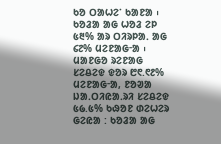ᱠᱚ ᱛᱟᱦᱮᱸ ᱠᱟᱱᱟ ᱾ ᱠᱚᱲᱟ ᱟᱜ ᱦᱚᱲ ᱮᱞ ᱕᱓% ᱟᱨ ᱛᱤᱨᱞᱟᱹ ᱟᱜ ᱔᱗% ᱢᱮᱱᱟᱜᱼᱟ ᱾ ᱢᱟᱱᱜᱚ ᱨᱮᱱᱟᱜ ᱥᱮᱪᱮᱫ ᱫᱚᱨ ᱘᱖.᱖᱒% ᱢᱮᱱᱟᱜᱼᱟ, ᱱᱚᱣᱟ ᱡᱟᱹᱛᱤᱭᱟᱹᱨᱤ ᱥᱮᱪᱮᱫ ᱕᱙.᱕% ᱠᱷᱚᱱ ᱰᱮᱦᱮᱨ ᱜᱮᱭᱟ : ᱠᱚᱲᱟ ᱟᱜ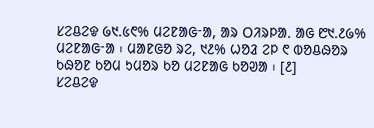ᱥᱮᱪᱮᱫ ᱙᱑.᱕᱖% ᱢᱮᱱᱟᱜᱼᱟ, ᱟᱨ ᱛᱤᱨᱞᱟᱹ ᱟᱜ ᱘᱑.᱒᱙% ᱢᱮᱱᱟᱜᱼᱟ ᱾ ᱢᱟᱱᱜᱚ ᱨᱮ, ᱑᱒% ᱦᱚᱲ ᱮᱞ ᱖ ᱵᱚᱪᱷᱚᱨ ᱠᱷᱚᱱ ᱠᱚᱢ ᱩᱢᱚᱨ ᱠᱚ ᱢᱮᱱᱟᱜ ᱠᱚᱣᱟ ᱾ [᱒]
ᱥᱮᱪᱮᱫ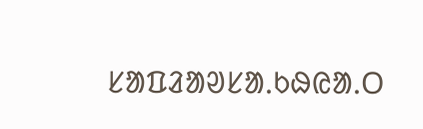ᱥᱟᱯᱲᱟᱣᱥᱟᱹᱠᱷᱭᱟᱹᱛ